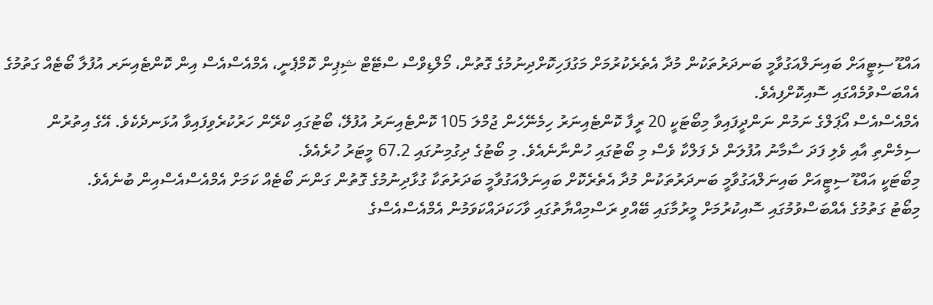އައްޑޫ ސިޓީއަށް ބައިނަލްއަގުވާމީ ބަނދަރުތަކުން މުދާ އެތެރެކުރުމަށް މަގުފަހިކޮށްދިނުމުގެ ގޮތުން، މޯލްޑިވްސް ސްޓޭޓް ޝިޕިން ކޮމްޕެނީ، އެމްއެސްއެސް އިން ކޮންޓެއިނަރ އުފުލާ ބޯޓެއް ގަތުމުގެ އެއްބަސްވުމެއްގައި ސޮއިކޮށްފިއެވެ.
އެމްއެސްއެސް އޯޕަލްގެ ނަމުން ނަންދީފައިވާ މިބޯޓަކީ 20 ރީފާ ކޮންޓެއިނަރު ހިމެނޭހެން ޖުމްލަ 105 ކޮންޓެއިނަރު އުފުލޭ، ބޯޓުގައި ކްރޭން ހަރުކުރެވިފައިވާ އުޅަނދެކެވެ. އޭގެ އިތުރުން ސިމެންތި އާއި ވެލި ފަދަ ސާމާނު އުފުލަން ދެ ފަލްކާ ވެސް މި ބޯޓުގައި ހުންނާނެއެވެ. މި ބޯޓުގެ ދިގުމިނުގައި 67.2 މީޓަރު ހުރެއެވެ.
މިބޯޓަކީ އައްޑޫ ސިޓީއަށް ބައިނަލްއަގުވާމީ ބަނދަރުތަކުން މުދާ އެތެރެކޮށް ބައިނަލްއަގުވާމީ ބަދަރުތަކާ ގުޅާދިނުމުގެ ގޮތުން ގަންނަ ބޯޓެއް ކަމަށް އެމްއެސްއެސްއިން ބުނެއެވެ.
މިބޯޓު ގަތުމުގެ އެއްބަސްވުމުގައި ސޮއިކުރުމަށް މީރުމާގައި ބޭއްވި ރަސްމިއްޔާތުގައި ވާހަކަދައްކަވަމުން އެމްއެސްއެސްގެ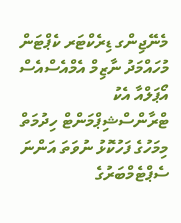މެނޭޖިންގ ޑިރެކްޓަރ ކެޕްޓަން މުހައްމަދު ނާޒިމް އެމްއެސްއެސް އޯޕަލްއާ އެކު ޓްރާންސްޝިޕްމަންޓް ހިދުމަތް މިމަހުގެ ފަހުކޮޅު ނުވަތަ އަންނަ ސެޕްޓެމްބަރުގެ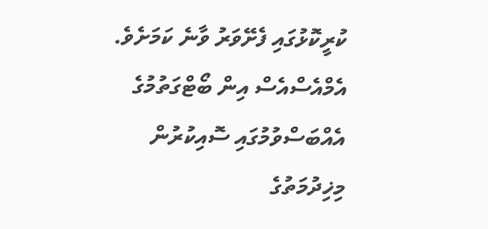ކުރީކޮޅުގައި ފެށޭވަރު ވާނެ ކަމަށެވެ.
އެމްއެސްއެސް އިން ބޯޓްގަތުމުގެ އެއްބަސްވުމުގައި ސޮއިކުރުން
މިޚިދުމަތުގެ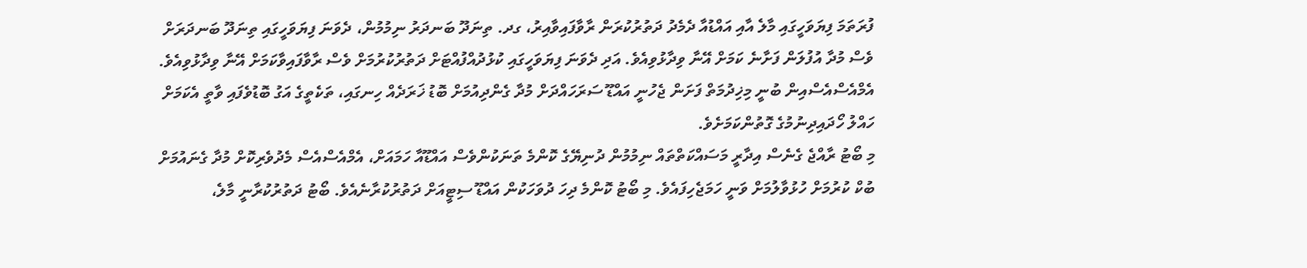ފުރަތަމަ ފިޔަވަހީގައި މާލެ އާއި އައްޑުއާ ދެމެދު ދަތުރުކުރަން ރާވާފައިވާއިރު، ގދ. ތިނަދޫ ބަނދަރު ނިމުމުން، ދެވަނަ ފިޔަވަހީގައި ތިނަދޫ ބަނދަރަށް ވެސް މުދާ އުފުލަން ފަށާނެ ކަމަށް އޭނާ ވިދާޅުވިއެވެ. އަދި ދެވަނަ ފިޔަވަހީގައި ކުޅުދުއްފުއްޓަށް ދަތުރުކުރުމަށް ވެސް ރާވާފައިވާކަމަށް އޭނާ ވިދާޅުވިއެވެ.
އެމްއެސްއެސްއިން ބުނީ މިޚިދުމަތް ފަށަން ޖެހުނީ އައްޑޫ ސަރަހައްދަށް މުދާ ގެންދިއުމަށް ބޮޑު ޚަރަދެއް ހިނގައި، ތަކެތީގެ އަގު ބޮޑުވެފައި ވާތީ އެކަމަށް ހައްލު ހޯދައިދިނުމުގެ ގޮތުންކަމަށެވެ.
މި ބޯޓު ރާއްޖެ ގެނެސް އިދާރީ މަސައްކަތްތައް ނިމުމުން ދުނިޔޭގެ ކޮންމެ ތަނަކުންވެސް އައްޑޫއާ ހަމައަށް، އެމްއެސްއެސް މެދުވެރިކޮށް މުދާ ގެނައުމަށް ބުކް ކުރުމަށް ހުޅުވާލުމަށް ވަނީ ހަމަޖެހިފައެވެ. މި ބޯޓު ކޮންމެ ދިހަ ދުވަހަކުން އައްޑޫ ސިޓީއަށް ދަތުރުކުރާނެއެވެ. ބޯޓު ދަތުރުކުރާނީ މާލެ،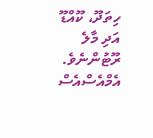ހިތަދޫ، ކޫއްޑޫ އަދި މާލެ ރޫޓުންނެވެ.
އެމްއެސްއެސް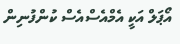އޯޕަލް އަކީ އެމްއެސްއެސް ކުންފުނިން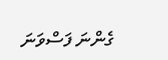ގެންނަ ފަސްވަނަ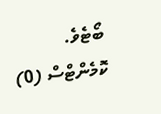ބޯޓެވެ.
ކޮމެންޓްސް (0)